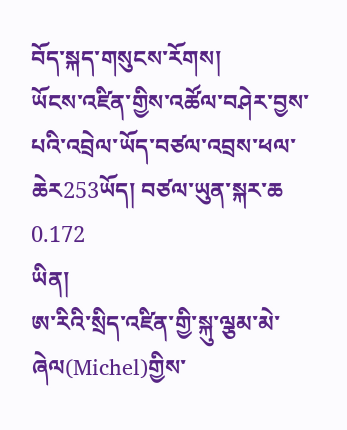བོད་སྐད་གསུངས་རོགས།
ཡོངས་འཛིན་གྱིས་འཚོལ་བཤེར་བྱས་པའི་འབྲེལ་ཡོད་བཙལ་འབྲས་ཕལ་ཆེར253ཡོད། བཙལ་ཡུན་སྐར་ཆ 0.172
ཡིན།
ཨ་རིའི་སྲིད་འཛིན་གྱི་སྐུ་ལྕམ་མེ་ཞེལ(Michel)གྱིས་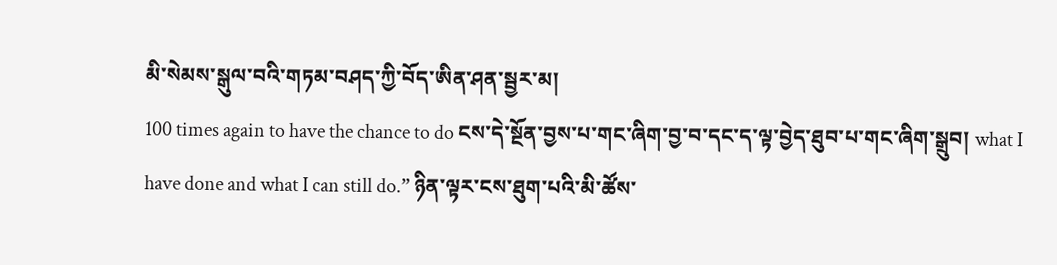མི་སེམས་སྒུལ་བའི་གཏམ་བཤད་ཀྱི་བོད་ཨིན་ཤན་སྦྱར་མ།
100 times again to have the chance to do ངས་དེ་སྔོན་བྱས་པ་གང་ཞིག་བྱ་བ་དང་ད་ལྟ་བྱེད་ཐུབ་པ་གང་ཞིག་སྒྲུབ། what I have done and what I can still do.” ཉིན་ལྟར་ངས་ཐུག་པའི་མི་ཚོས་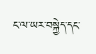ང་ལ་ཡར་བསྐྱེད་དང་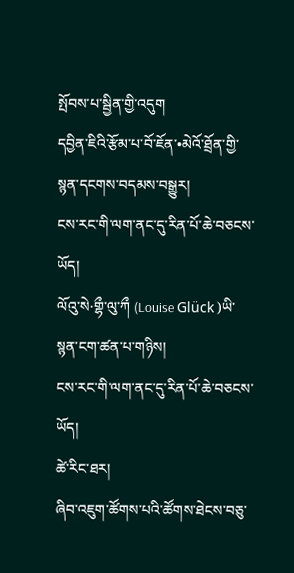སྤོབས་པ་སྦྱིན་གྱི་འདུག
དབྱིན་ཇིའི་རྩོམ་པ་བོ་ཇོན་•མེའོ་ཐྲོན་གྱི་སྙན་དངགས་བདམས་བསྒྱུར།
ངས་རང་གི་ལག་ནང་དུ་རིན་པོ་ཆེ་བཅངས་ཡོད།
ལོའུ་སེ·གྷྀ་ལུ་ཀྀ (Louise Glück )ཡི་སྙན་ངག་ཚན་པ་གཉིས།
ངས་རང་གི་ལག་ནང་དུ་རིན་པོ་ཆེ་བཅངས་ཡོད།
ཚེ་རིང་ཐར།
ཞིབ་འཇུག་ཚོགས་པའི་ཚོགས་ཐེངས་བཅུ་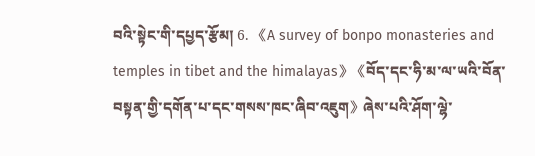བའི་སྟེང་གི་དཔྱད་རྩོམ། 6. 《A survey of bonpo monasteries and temples in tibet and the himalayas》《བོད་དང་ཧི་མ་ལ་ཡའི་བོན་བསྟན་གྱི་དགོན་པ་དང་གསས་ཁང་ཞིབ་འཇུག》ཞེས་པའི་ཤོག་ལྷེ་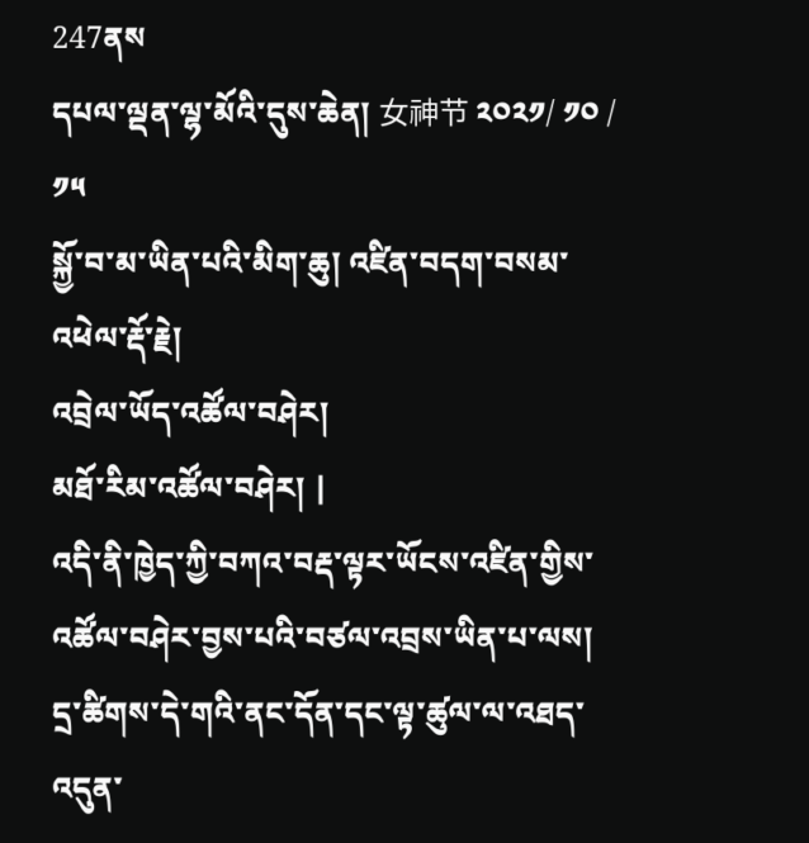247ནས
དཔལ་ལྡན་ལྷ་མོའི་དུས་ཆེན། 女神节 ༢༠༢༡/ ༡༠ / ༡༥
སྐྱོ་བ་མ་ཡིན་པའི་མིག་ཆུ། འཛིན་བདག་བསམ་འཕེལ་རྡོ་རྗེ།
འབྲེལ་ཡོད་འཚོལ་བཤེར།
མཐོ་རིམ་འཚོལ་བཤེར། |
འདི་ནི་ཁྱེད་ཀྱི་བཀའ་བརྡ་ལྟར་ཡོངས་འཛིན་གྱིས་འཚོལ་བཤེར་བྱས་པའི་བཙལ་འབྲས་ཡིན་པ་ལས། དྲ་ཚིགས་དེ་གའི་ནང་དོན་དང་ལྟ་ཚུལ་ལ་འཐད་འདུན་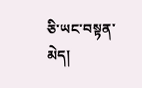ཅི་ཡང་བསྟན་མེད།